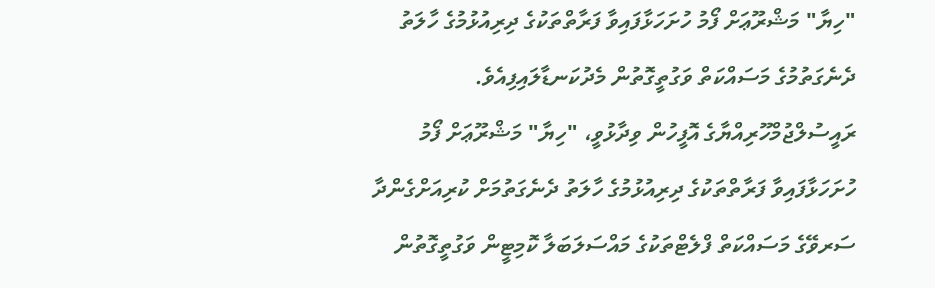"ހިޔާ" މަޝްރޫޢަށް ފޯމު ހުށަހަޅާފައިވާ ފަރާތްތަކުގެ ދިރިއުޅުމުގެ ހާލަތު ދެނެގަތުމުގެ މަސައްކަތް ވަގުތީގޮތުން މެދުކަނޑާލައިފިއެވެ.
ރައީސުލްޖުމްހޫރިއްޔާގެ އޮފީހުން ވިދާޅުވީ، "ހިޔާ" މަޝްރޫޢަށް ފޯމު ހުށަހަޅާފައިވާ ފަރާތްތަކުގެ ދިރިއުޅުމުގެ ހާލަތު ދެނެގަތުމަށް ކުރިއަށްގެންދާ ސަރވޭގެ މަސައްކަތް ފްލެޓްތަކުގެ މައްސަލަބަލާ ކޮމިޓީން ވަގުތީގޮތުން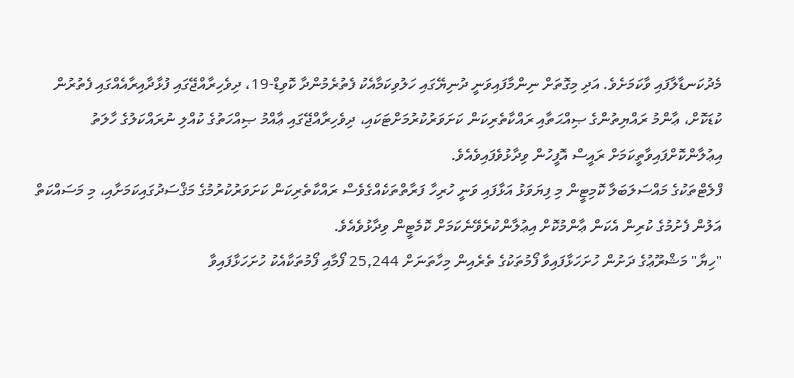މެދުކަނޑާލާފައި ވާކަމަށެވެ. އަދި މިގޮތަށް ނިންމާފައިވަނީ ދުނިޔޭގައި ހަލުވިކަމާއެކު ފެތުރެމުންދާ ކޮވިޑް-19، ދިވެހިރާއްޖޭގައި ފުޅާދާއިރާއެއްގައި ފެތުރުން ކުޑަކޮށް، ޢާންމު ރައްޔިތުންގެ ޞިއްޙަތާއި ރައްކާތެރިކަން ކަށަވަރުކުރުމަށްޓަކައި، ދިވެހިރާއްޖޭގައި ޢާއްމު ޞިއްހަތުގެ ކުއްލި ނުރައްކަލުގެ ހާލަތު އިޢުލާންކޮށްފައިވާތީކަމަށް ރައީސް އޮފީހުން ވިދާޅުވެފައިވެއެވެ.
ފްލެޓްތަކުގެ މައްސަލަބަލާ ކޮމިޓީން މި ފިޔަވަޅު އަޅާފައި ވަނީ ހުރިހާ ފަރާތްތަކެއްގެވެސް ރައްކާތެރިކަން ކަށަވަރުކުރުމުގެ މަޤްސަދުގައިކަމަށާއި، މި މަސައްކަތް އަލުން ފެށުމުގެ ކުރިން އެކަން ޢާންމުކޮށް އިޢުލާންކުރެވޭނެކަމަށް ކޮމެޓީން ވިދާޅުވެއެވެ.
"ހިޔާ" މަޝްރޫޢުގެ ދަށުން ހުށަހަޅާފައިވާ ފޯމުތަކުގެ ތެރެއިން މިހާތަނަށް 25,244 ފޯމާއި ފޯމުތަކާއެކު ހުށަހަޅާފައިވާ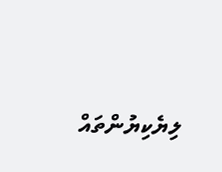ލިޔެކިޔުންތައް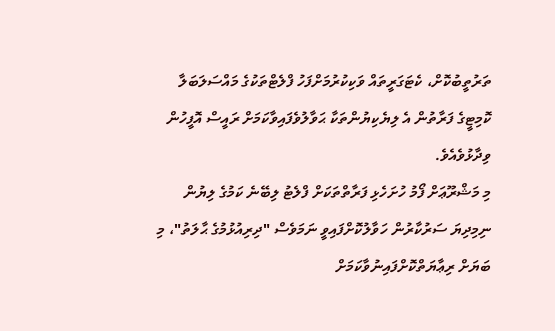ތަރުތީބުކޮށް، ކެޓަގަރީތައް ވަކިކުރުމަށްފަހު ފްލެޓްތަކުގެ މައްސަލަބަލާ ކޮމިޓީގެ ފަރާތުން އެ ލިޔެކިޔުންތަކާ ޙަވާލުވެފައިވާކަމަށް ރައީސް އޮފީހުން ވިދާޅުވެއެވެ.
މި މަޝްރޫޢަށް ފޯމު ހުށަހެޅި ފަރާތްތަކަށް ފްލެޓު ލިބޭނެ ކަމުގެ ލިޔުން ނިމިދިޔަ ސަރުކާރުން ހަވާލުކޮށްފައިވީ ނަމަވެސް "ދިރިއުޅުމުގެ ޙާލަތު"، މި ބަޔަށް ރިޢާޔަތްކޮށްފައިނުވާކަމަށް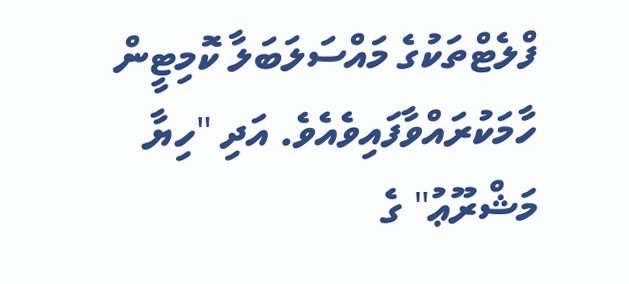ފްލެޓްތަކުގެ މައްސަލަބަލާ ކޮމިޓީން ހާމަކުރައްވާފައިވެއެވެ. އަދި "ހިޔާ މަޝްރޫޢު" ގެ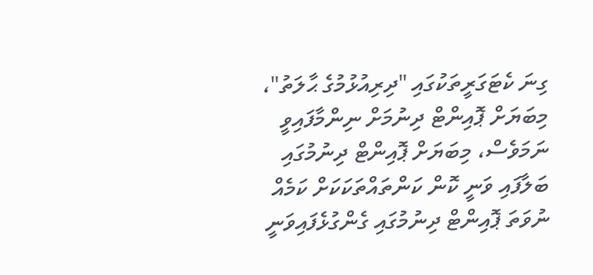ގިނަ ކެޓަގަރީތަކުގައި "ދިރިއުޅުމުގެ ޙާލަތު"، މިބަޔަށް ޕޮއިންޓް ދިނުމަށް ނިންމާފައިވީ ނަމަވެސް، މިބަޔަށް ޕޮއިންޓް ދިނުމުގައި ބަލާފައި ވަނީ ކޮން ކަންތައްތަކަކަށް ކަމެއް ނުވަތަ ޕޮއިންޓް ދިނުމުގައި ގެންގުޅެފައިވަނީ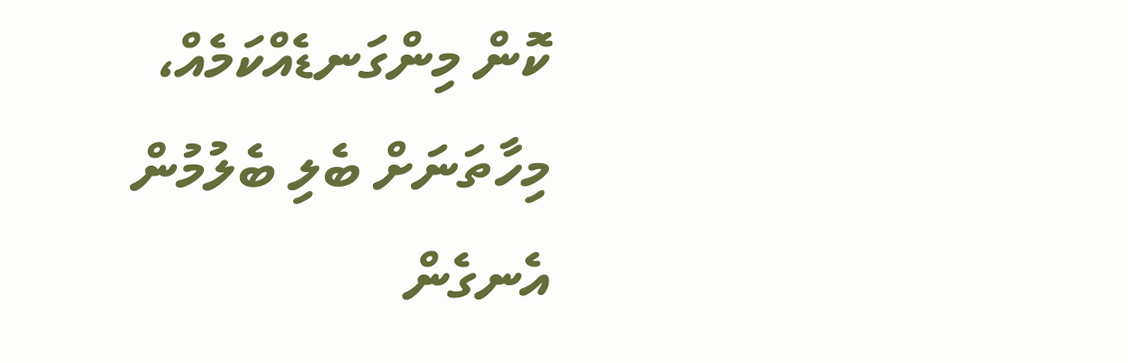ކޮން މިންގަނޑެއްކަމެއް، މިހާތަނަށް ބެލި ބެލުމުން އެނގެން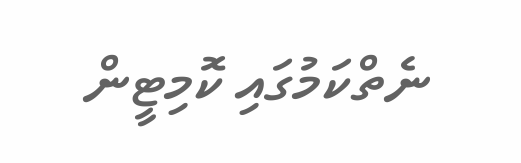ނެތްކަމުގައި ކޮމިޓީން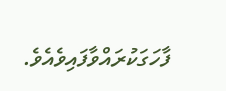ފާހަގަކުރައްވާފައިވެއެވެ.